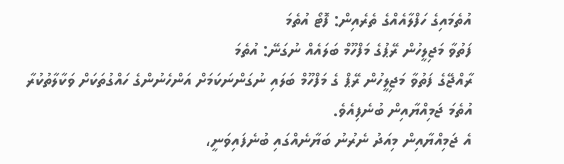އުތެމައިގެ ހަފްލާއެއްގެ ތެރެއިން: ފޮޓޯ އުތެމަ
ފަތުވާ މަޖިލީހުން ރޭޕުގެ މަފްހޫމް ބަލައެއް ނުގަނޭ: އުތެމަ
ރާއްޖޭގެ ފަތުވާ މަޖިލީހުން ރޭޕް ގެ މަފްހޫމް ބަލައި ނުގަންނަކަމަށް އަންހެނުންގެ ހައްގުތަކަށް ވަކާލާތުކުރާ އުތެމަ ޖަމިއްޔާއިން ބުނެފިއެވެ.
އެ ޖަމިއްޔާއިން މިއަދު ނެރުނު ބަޔާނެއްގައި ބުނެފައިވަނީ،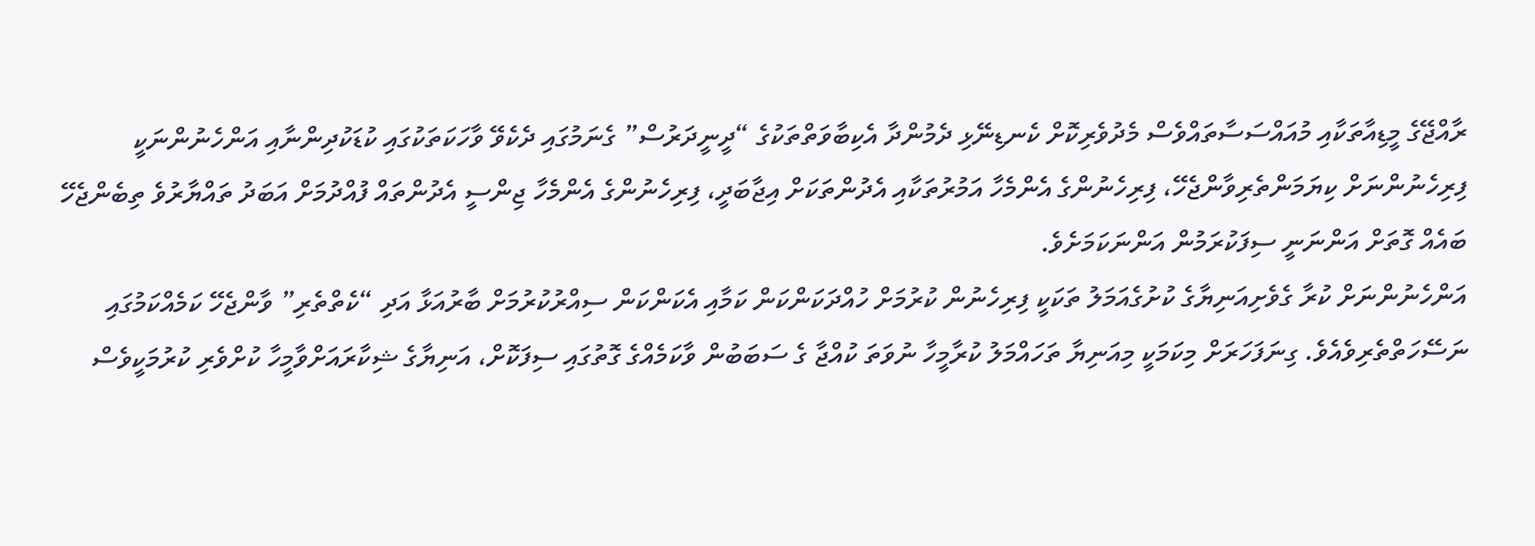ރާއްޖޭގެ މީޑިއާތަކާއި މުއައްސަސާތައްވެސް މެދުވެރިކޮށް ކެނޑިނޭޅި ދެމުންދާ އެކިބާވަތްތަކުގެ “ދީނީދަރުސް” ގެނަމުގައި ދެކެވޭ ވާހަކަތަކުގައި ކުޑަކުދިންނާއި އަންހެނުންނަކީ ފިރިހެނުންނަށް ކިޔަމަންތެރިވާންޖެހޭ، ފިރިހެނުންގެ އެންމެހާ އަމުރުތަކާއި އެދުންތަކަށް އިޖާބަދީ، ފިރިހެނުންގެ އެންމެހާ ޖިންސީ އެދުންތައް ފުއްދުމަށް އަބަދު ތައްޔާރުވެ ތިބެންޖެހޭ ބައެއް ގޮތަށް އަންނަނީ ސިފަކުރަމުން އަންނަކަމަށެވެ.
އަންހެނުންނަށް ކުރާ ގެވެށިއަނިޔާގެ ކުށުގެއަމަލު ތަކަކީ ފިރިހެނުން ކުރުމަށް ހުއްދަކަންކަން ކަމާއި އެކަންކަން ސިއްރުކުރުމަށް ބާރުއަޅާ އަދި “ކެތްތެރި” ވާންޖެހޭ ކަމެއްކަމުގައި ނަސޭހަތްތެރިވެއެވެ. ގިނަފަހަރަށް މިކަމަކީ މިއަނިޔާ ތަހައްމަލު ކުރާމީހާ ނުވަތަ ކުއްޖާ ގެ ސަބަބުން ވާކަމެއްގެ ގޮތުގައި ސިފަކޮށް، އަނިޔާގެ ޝިކާރައަށްވާމީހާ ކުށްވެރި ކުރުމަކީވެސް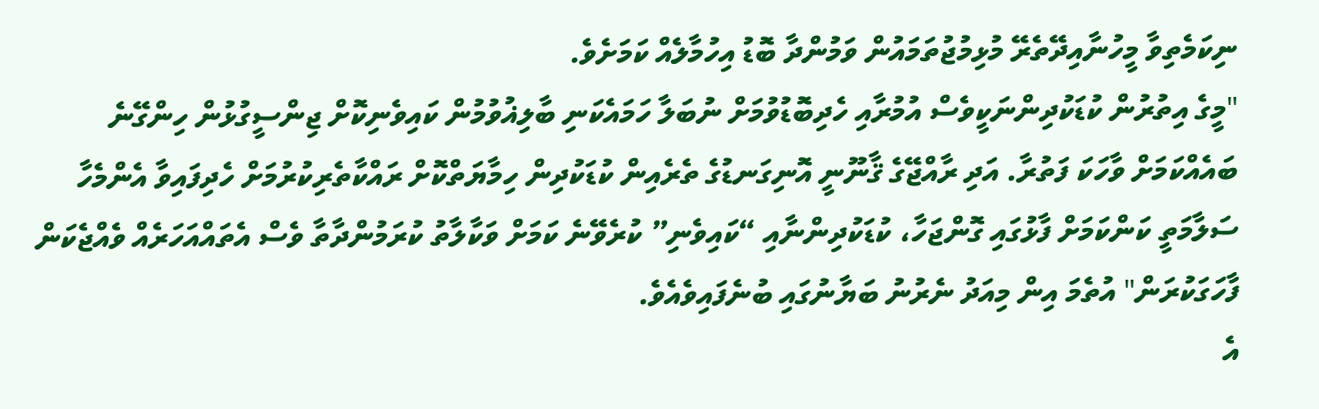ނިކަމެތިވާ މީހުނާއިދޭތެރޭ މުޅިމުޖުތަމައުން ވަމުންދާ ބޮޑު އިހުމާލެއް ކަމަށެވެ.
"މީގެ އިތުރުން ކުޑަކުދިންނަކީވެސް އުމުރާއި ހެދިބޮޑުވުމަށް ނުބަލާ ހަމައެކަނި ބާލިޣުވުމުން ކައިވެނިކޮށް ޖިންސީގުޅުން ހިންގޭނެ ބައެއްކަމަށް ވާހަކަ ފަތުރާ. އަދި ރާއްޖޭގެ ޤާނޫނީ އޮނިގަނޑުގެ ތެރެއިން ކުޑަކުދިން ހިމާޔަތްކޮށް ރައްކާތެރިކުރުމަށް ހެދިފައިވާ އެންމެހާ ސަލާމަތީ ކަންކަމަށް ފާޅުގައި ގޮންޖަހާ، ކުޑަކުދިންނާއި “ކައިވެނި” ކުރެވޭނެ ކަމަށް ވަކާލާތު ކުރަމުންދާތާ ވެސް އެތައްއަހަރެއް ވެއްޖެކަން ފާހަގަކުރަން" އުތެމަ އިން މިއަދު ނެރުނު ބަޔާނުގައި ބުނެފައިވެއެވެ.
އެ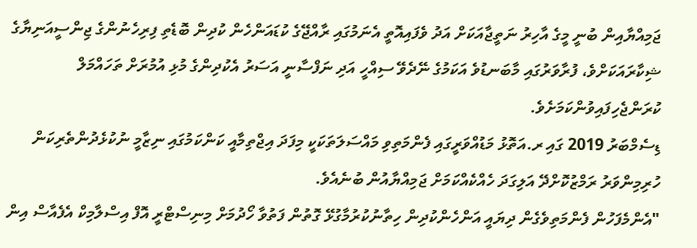ޖަމިއްޔާއިން ބުނީ މީގެ އާހިރު ނަތީޖާއަކަށް އަދު ވެފައިއޮތީ އެނަމުގައި ރާއްޖޭގެ ކުޑައަންހެން ކުދިން ބޮޑެތި ފިރިހެނުންގެ ޖިންސީއަނިޔާގެ ޝިކާރައަކަށްވެ، ފުރާވަރުގައި މާބަނޑުވެ އަކަމުގެ ނޭދެވޭ ސިއްހީ އަދި ނަފްސާނީ އަސަރު އެކުދިންގެ މުޅި އުމުރަށް ތަހައްމަލް ކުރަންޖެހިފައިވުންކަމަށެވެ.
ޑިސެމްބަރު 2019 ގައި ރ.އަތޮޅު މަޑުއްވަރީގައި ފެންމަތިވި މައްސަލަތަކަކީ މިފަދަ އިޖްތިމާއީ ކަންކަމުގައި ނިޒާމީ ނުކުޅެދުންތެރިކަން ހުރިމިންވަރު ރަމްޒުކޮށްދޭ އަލިގަދަ ހެއްކެއްކަމަށް ޖަމިއްޔާއުން ބުނެއެވެ.
"އެންމެފަހުން ފެންމަތިވެގެން ދިޔައީ އަންހެންކުދިން ހިތާނުކުރުމާގުޅޭ ގޮތުން ފަތުވާ ހޯދުމަށް މިނިސްޓްރީ އޮފް އިސްލާމިކް އެފެއާސް އިން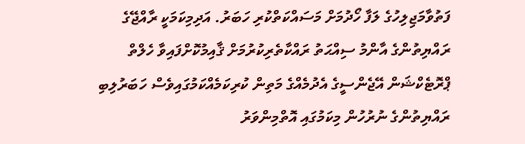ފަތުވާމަޖިލިހުގެ ލަފާ ހޯދުމަށް މަސައްކަތްކުރި ހަބަރު. އަދިމިކަމަކީ ރާއްޖޭގެ ރައްޔިތުންގެ އާންމު ސިއްޙަތު ރައްކާތެރިކުރުމަށް ޤާއިމުކޮށްފައިވާ ހެލްތް ޕްރޮޓެކްޝަން އޭޖެންސީގެ އެދުމެއްގެ މަތިން ކުރިކަމެއްކަމުގައިވެސް ހަބަރުލިބި ރައްޔިތުންގެ ނުރުހުން މިކަމުގައި އޮތްމިންވަރު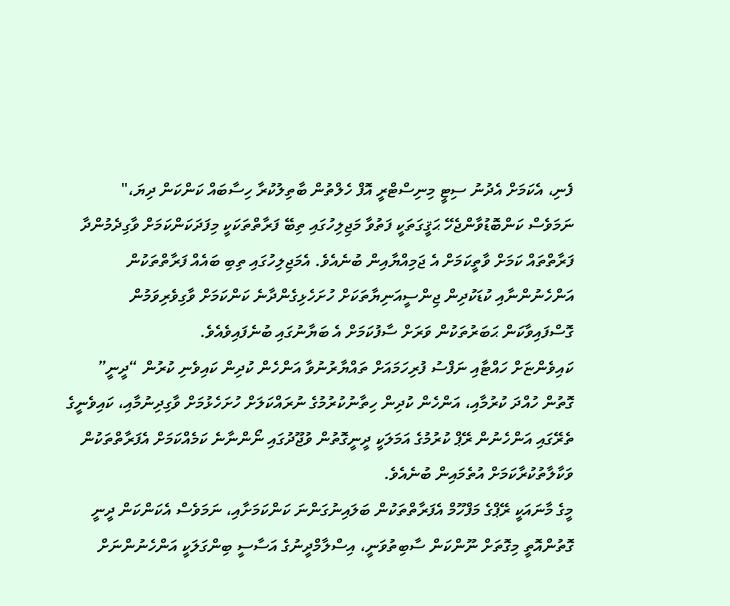ފެނި، އެކަމަށް އެދުނު ސިޓީ މިނިސްޓްރީ އޮފް ހެލްތުން ބާތިލުކުރާ ހިސާބައް ކަންކަން ދިޔަ،"
ނަމަވެސް ކަންބޮޑުވާންޖެހޭ ޙަޤީގަތަކީ ފަތުވާ މަޖިލިހުގައި ތިބޭ ފަރާތްތަކަކީ މިފަދަކަންކަމަށް ވާގިދެމުންދާ ފަރާތްތައް ކަމަށް ވާތީކަމަށް އެ ޖަމިއްޔާއިން ބުނެއެވެ. އެމަޖިލިހުގައި ތިބި ބައެއް ފަރާތްތަކުން އަންހެނުންނާއި ކުޑަކުދިން ޖިންސީއަނިޔާތަކަށް ހުށަހެޅިގެންދާނެ ކަންކަމަށް ވާގިވެރިވަމުން ގޮސްފައިވާކަން ޙަބަރުތަކުން ވަރަށް ސާފުކަމަށް އެ ބަޔާނުގައި ބުނެފައިވެއެވެ.
ކައިވެންޏަށް ހައްޓާއި ނަފްސު ފުރިހަމައަށް ތައްޔާރުނުވާ އަންހެން ކުދިން ކައިވެނި ކުރުން “ދީނީ” ގޮތުން ހުއްދަ ކުރުމާއި، އަންހެން ކުދިން ހިތާނުކުރުމުގެ ނުރައްކަލަށް ހުށަހެޅުމަށް ވާގިދިނުމާއި، ކައިވެނީގެ ތެރޭގައި އަންހެނުން ރޭޕް ކުރުމުގެ އަމަލަކީ ދީނީގޮތުން ވުޖޫދުގައި ނޯންނާނެ ކަމެއްކަމަށް އެފަރާތްތަކުން ވަކާލާތުކުރާކަމަށް އުތެމައިން ބުނެއެވެ.
މީގެ މާނައަކީ ރޭޕްގެ މަފްހޫމް އެފަރާތްތަކުން ބަލައިނުގަންނަ ކަންކަމަށާއި، ނަމަވެސް އެކަންކަން ދީނީ ގޮތުންއޮތީ މިގޮތަށް ނޫންކަން ސާބިތުވަނީ، އިސްލާމްދީނުގެ އަސާސީ ބިންގަލަކީ އަންހެނުންނަށް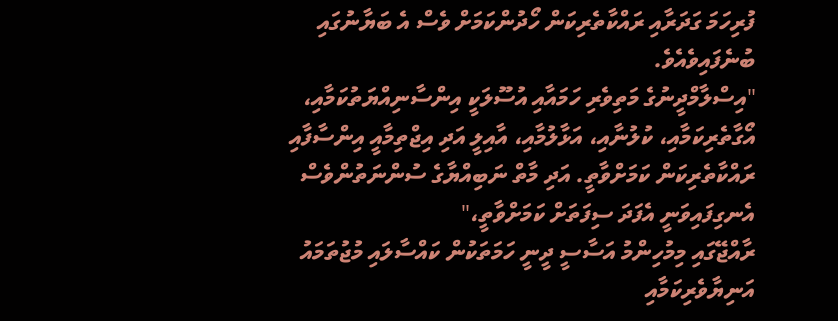ފުރިހަމަ ގަދަރާއި ރައްކާތެރިކަން ހޯދުންކަމަށް ވެސް އެ ބަޔާނުގައި ބުނެފައިވެއެވެ.
"އިސްލާމްދީނުގެ މަތިވެރި ހަމައާއި އުސޫލަކީ އިންސާނިއްޔަތުކަމާއި، އޯގާތެރިކަމާއި، ކުލުނާއި، އަޅާލުމާއި، އާއިލީ އަދި އިޖްތިމާއީ އިންސާފާއި ރައްކާތެރިކަން ކަމަށްވާތީ. އަދި މާތް ނަބިއްޔާގެ ސުންނަތުންވެސް އެނގިފައިވަނީ އެފަދަ ސިފަތަށް ކަމަށްވާތީ،"
ރާއްޖޭގައި މިމުހިންމު އަސާސީ ދީނީ ހަމަތަކުން ކައްސާލައި މުޖުތަމައު އަނިޔާވެރިކަމާއި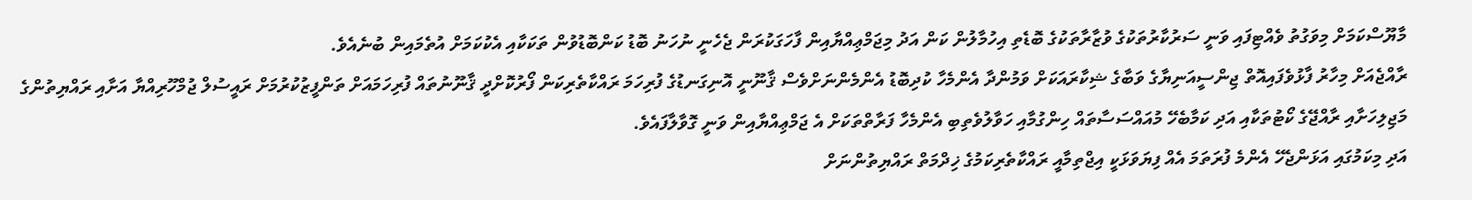މާޔޫސްކަމަށް މިވަގުތު ވެއްޓިފައި ވަނީ ސަރުކާރުތަކުގެ ވުޒާރާތަކުގެ ބޮޑެތި އިހުމާލުން ކަން އަދު މިޖަމްޢިއްޔާއިން ފާހަގަކުރަން ޖެހެނީ ނުހަނު ބޮޑު ކަންބޮޑުވުން ތަކަކާއި އެކުކަމަށް އުތެމައިން ބުނެއެވެ.
ރާއްޖެއަށް މިހާރު ފާޅުވެފައިއޮތް ޖިންސީއަނިޔާގެ ވަބާގެ ޝިކާރައަކަށް ވަމުންދާ އެންމެހާ ކުދިބޮޑު އެންމެންނަށްވެސް ޤާނޫނީ އޮނިގަނޑުގެ ފުރިހަމަ ރައްކާތެރިކަން ފޯރުކޮށްދީ ޤާނޫނުތައް ފުރިހަމައަށް ތަންފީޒުކުރުމަށް ރައީސުލް ޖުމްހޫރިއްޔާ އަށާއި ރައްޔިތުންގެ މަޖިލިހަށާއި ރާއްޖޭގެ ކޯޓުތަކާއި އަދި ކަމާބެހޭ މުއައްސަސާތައް ހިންގުމާއި ހަވާލުވެތިބި އެންމެހާ ފަރާތްތަކަށް އެ ޖަމްޢިއްޔާއިން ވަނީ ގޮވާލާފައެވެ.
އަދި މިކަމުގައި އަޅަންޖެހޭ އެންމެ ފުރަތަމަ އެއް ފިޔަވަޅަކީ އިޖްތިމާއީ ރައްކާތެރިކަމުގެ ޚިދްމަތް ރައްޔިތުންނަށް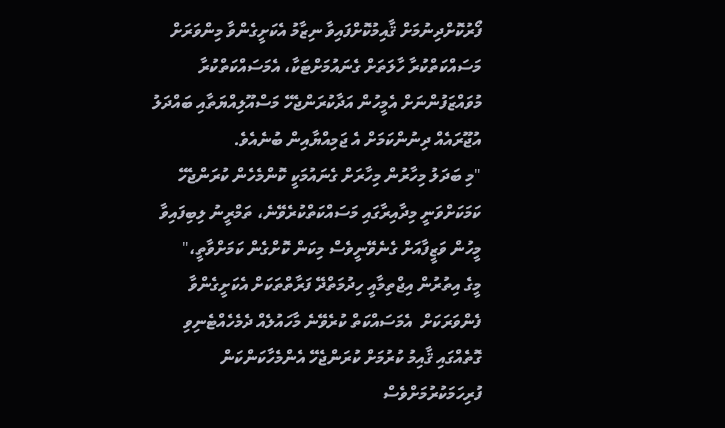ފޯރުކޮށްދިނުމަށް ޤާއިމުކޮށްފައިވާ ނިޒާމު އެކަށީގެންވާ މިންވަރަށް މަސައްކަތްކުރާ ހާލަތަށް ގެނައުމަށްޓަކާ، އެމަސައްކަތްކުރާ މުވައްޒަފުންނަށް އެމީހުން އަދާކުރަންޖެހޭ މަސްއޫލިއްޔަތާއި ބައްދަލު އުޖޫރައެއް ދިނުންކަމަށް އެ ޖަމިއްޔާއިން ބުނެއެވެ.
"މި ބަދަލު މިހާރުން މިހާރަށް ގެނައުމަކީ ކޮންމެހެން ކުރަންޖެހޭ ކަމަކަށްވަނީ މިދާއިރާގައި މަސައްކަތްކުރެވޭނެ، ތަމްރީނު ލިބިފައިވާ މީހުން ވަޒީފާއަށް ގެނެވޭނީވެސް މިކަން ކޮށްގެން ކަމަށްވާތީ،"
މީގެ އިތުރުން އިޖްތިމާއީ ހިދުމަތްދޭ ފަރާތްތަކަށް އެކަށީގެންވާ ފެންވަރަކަށް  އެމަސައްކަތް ކުރެވޭނެ މާހައުލެއް ދެމެހެއްޓެނިވި ގޮތެއްގައި ޤާއިމު ކުރުމަށް ކުރަންޖެހޭ އެންމެހާކަންކަން ފުރިހަމަކުރުމަށްވެސް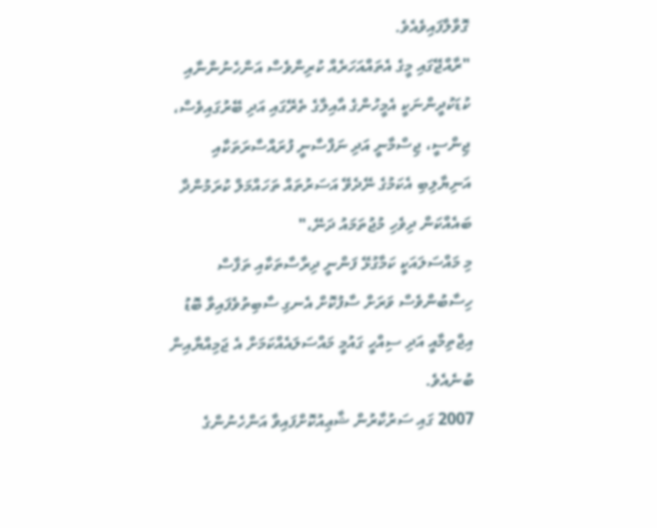ގޮވާލާފައިވެއެވެ.
"ރާއްޖޭގައި މީގެ އެތައްއަހަރެއް ކުރިންވެސް އަންހެނުންނާއި ކުޑަކުދީންނަކީ އެމީހުންގެ އާއިލާގެ ތެރޭގައި އަދި ބޭރުގައިވެސް، ޖިންސީ، ޖިސްމާނީ އަދި ނަފްސާނީ ފުރައްސާރަތަކާއި އަނިޔާލިބި އެކަމުގެ ނޭދެވޭ އަސަރުތައް ތަހައްމަލް ކުރަމުންދާ ބައެއްކަން ދިވެހި މުޖުތަމައު ދަނޭ،"
މި މައްސަލައަކީ ކަމާގުޅޭ ފަންނީ ދިރާސާތަކާއި ތަފާސް ހިސާބުންވެސް ވަރަށް ސާފުކޮށް އެނގި ސާބިތުވެފައިވާ ބޮޑު އިޖްތިމާއީ އަދި ސިއްހީ ގައުމީ މައްސަލައެއްކަމަށް އެ ޖަމިއްޔާއިން ބުނެއެވެ.
2007 ގައި ސަރުކާރުން ޝާޢިއުކޮށްފައިވާ އަންހެނުންގެ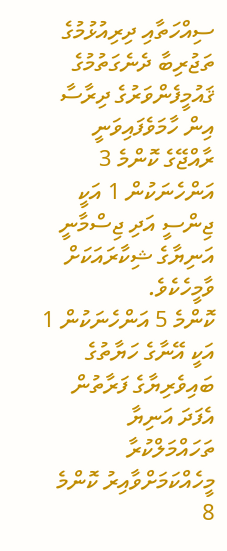ސިއްހަތާއި ދިރިއުޅުމުގެ ތަޖުރިބާ ދެނެގަތުމުގެ ޤައުމީފެންވަރުގެ ދިރާސާ އިން ހާމަވެފައިވަނީ ރާއްޖޭގެ ކޮންމެ 3 އަންހެނަކުން 1 އަކީ ޖިންސީ އަދި ޖިސްމާނީ އަނިޔާގެ ޝިކާރައަކަށް ވާމީހެކެވެ.
ކޮންމެ 5 އަންހެނަކުން 1 އަކީ އޭނާގެ ހަޔާތުގެ ބައިވެރިޔާގެ ފަރާތުން އެފަދަ އަނިޔާ ތަހައްމަލްކުރާ މީހެއްކަމަށްވާއިރު ކޮންމެ 8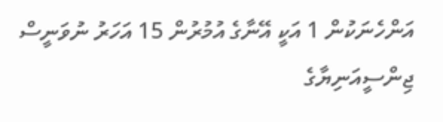އަންހެނަކުން 1 އަކީ އޭނާގެ އުމުރުން 15 އަހަރު ނުވަނީސް ޖިންސީއަނިޔާގެ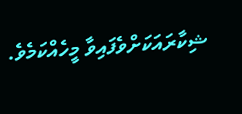ޝިކާރައަކަށްވެފައިވާ މީހެއްކަމެވެ.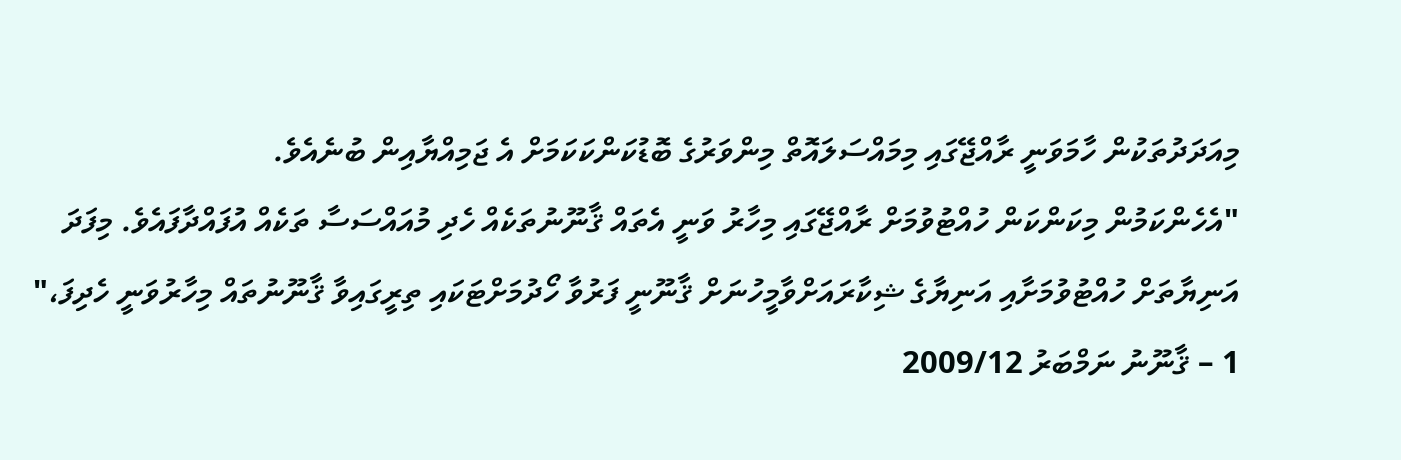މިއަދަދުތަކުން ހާމަވަނީ ރާއްޖޭގައި މިމައްސަލައޮތް މިންވަރުގެ ބޮޑުކަންކަކަމަށް އެ ޖަމިއްޔާއިން ބުނެއެވެ.
"އެހެންކަމުން މިކަންކަން ހުއްޓުވުމަށް ރާއްޖޭގައި މިހާރު ވަނީ އެތައް ޤާނޫނުތަކެއް ހެދި މުއައްސަސާ ތަކެއް އުފައްދާފައެވެ. މިފަދަ އަނިޔާތަށް ހުއްޓުވުމަށާއި އަނިޔާގެ ޝިކާރައަށްވާމީހުނަށް ޤާނޫނީ ފަރުވާ ހޯދުމަށްޓަކައި ތިރީގައިވާ ޤާނޫނުތައް މިހާރުވަނީ ހެދިފަ،"
1 – ޤާނޫނު ނަމްބަރު 2009/12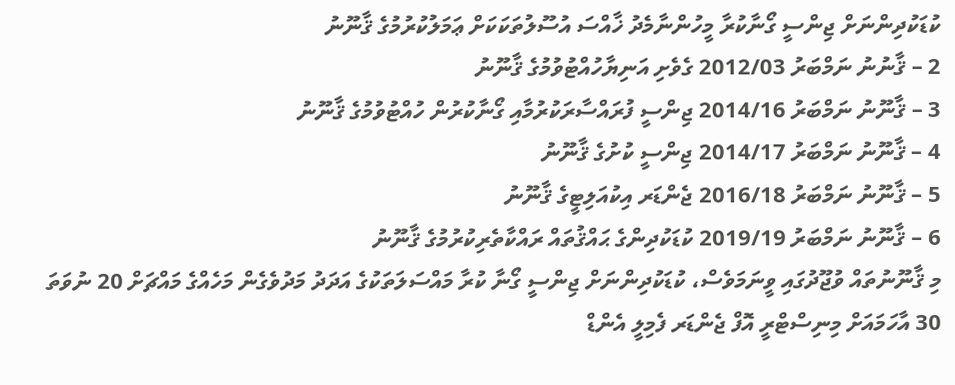ކުޑަކުދިންނަށް ޖިންސީ ގޯނާކުރާ މީހުންނާމެދު ޚާއްސަ އުސޫލުތަކަކަށް ޢަމަލުކުރުމުގެ ޤާނޫނު
2 – ޤާނުނު ނަމްބަރު 2012/03 ގެވެށި އަނިޔާހުއްޓުވުމުގެ ޤާނޫނު
3 – ޤާނޫނު ނަމްބަރު 2014/16 ޖިންސީ ފުރައްސާރަކުރުމާއި ގޯނާކުރުން ހުއްޓުވުމުގެ ޤާނޫނު
4 – ޤާނޫނު ނަމްބަރު 2014/17 ޖިންސީ ކުށުގެ ޤާނޫނު
5 – ޤާނޫނު ނަމްބަރު 2016/18 ޖެންޑަރ އިކުއަލިޓީގެ ޤާނޫނު
6 – ޤާނޫނު ނަމްބަރު 2019/19 ކުޑަކުދިންގެ ޙައްޤުތައް ރައްކާތެރިކުރުމުގެ ޤާނޫނު
މި ޤާނޫނުތައް ވުޖޫދުގައި ވީނަމަވެސް، ކުޑަކުދިންނަށް ޖިންސީ ގޯނާ ކުރާ މައްސަލަތަކުގެ އަދަދު މަދުވެގެން މަހެއްގެ މައްޗަށް 20 ނުވަތަ 30 އާހަމައަށް މިނިސްޓްރީ އޮފް ޖެންޑަރ ފެމިލީ އެންޑް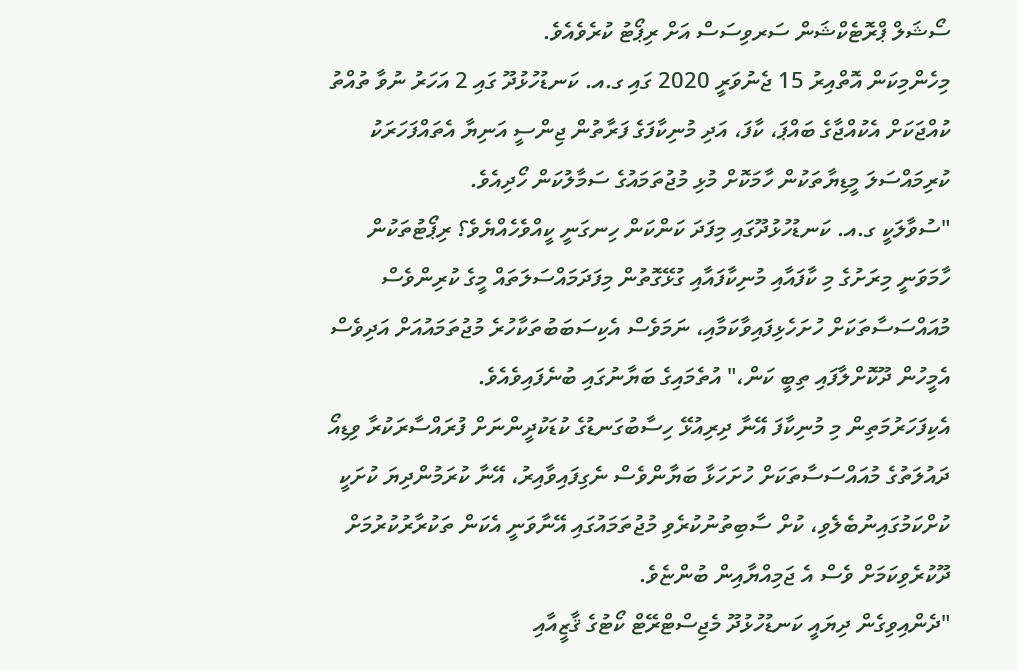ސޯޝަލް ޕްރޮޓެކްޝަން ސަރވިސަސް އަށް ރިޕޯޓު ކުރެވެއެވެ.
މިހެންމިކަން އޮތްއިރު 15 ޖެނުވަރީ 2020 ގައި ގ.އ. ކަނޑުހުޅުދޫ ގައި 2 އަހަރު ނުވާ ތުއްތު ކުއްޖަކަށް އެކުއްޖާގެ ބައްޕަ، ކާފަ، އަދި މުނިކާފަގެ ފަރާތުން ޖިންސީ އަނިޔާ އެތައްފަހަރަކު ކުރިމައްސަލަ މީޑިޔާތަކުން ހާމަކޮށް މުޅި މުޖުތަމައުގެ ސަމާލުކަން ހޯދިއެވެ.
"ސުވާލަކީ ގ.އ. ކަނޑުހުޅުދޫގައި މިފަދަ ކަންކަން ހިނގަނީ ކީއްވެހެއްޔެވެ؟ ރިޕޯޓުތަކުން ހާމަވަނީ މިރަށުގެ މި ކާފައާއި މުނިކާފައާއި ގުޅޭގޮތުން މިފަދަމައްސަލަތައް މީގެ ކުރިންވެސް މުއައްސަސާތަކަށް ހުށަހެޅިފައިވާކަމާއި، ނަމަވެސް އެކިސަބަބުތަކާހުރެ މުޖުތަމައުއަށް އަދިވެސް އެމީހުން ދޫކޮށްލާފައި ތިބީ ކަން،" އުތެމައިގެ ބަޔާނުގައި ބުނެފައިވެއެވެ.
އެކިފަހަރުމަތިން މި މުނިކާފަ އޭނާ ދިރިއުޅޭ ހިސާބުގަނޑުގެ ކުޑަކުދީންނަށް ފުރައްސާރަކުރާ ވިޑިއޯ ދައުލަތުގެ މުއައްސަސާތަކަށް ހުށަހަޅާ ބަޔާންވެސް ނެގިފައިވާއިރު، އޭނާ ކުރަމުންދިޔަ ކުށަކީ ކުށްކަމުގައިނުބެލެވި، ކުށް ސާބިތުނުކުރެވި މުޖުތަމައުގައި އޭނާވަނީ އެކަން ތަކުރާރުކުރުމަށް ދޫކުރެވިކަމަށް ވެސް އެ ޖަމިއްޔާއިން ބުންޏެވެ.
"ދެންއިވިގެން ދިޔައީ ކަނޑުހުޅުދޫ މެޖިސްޓްރޭޓް ކޯޓުގެ ޤާޒީއާއި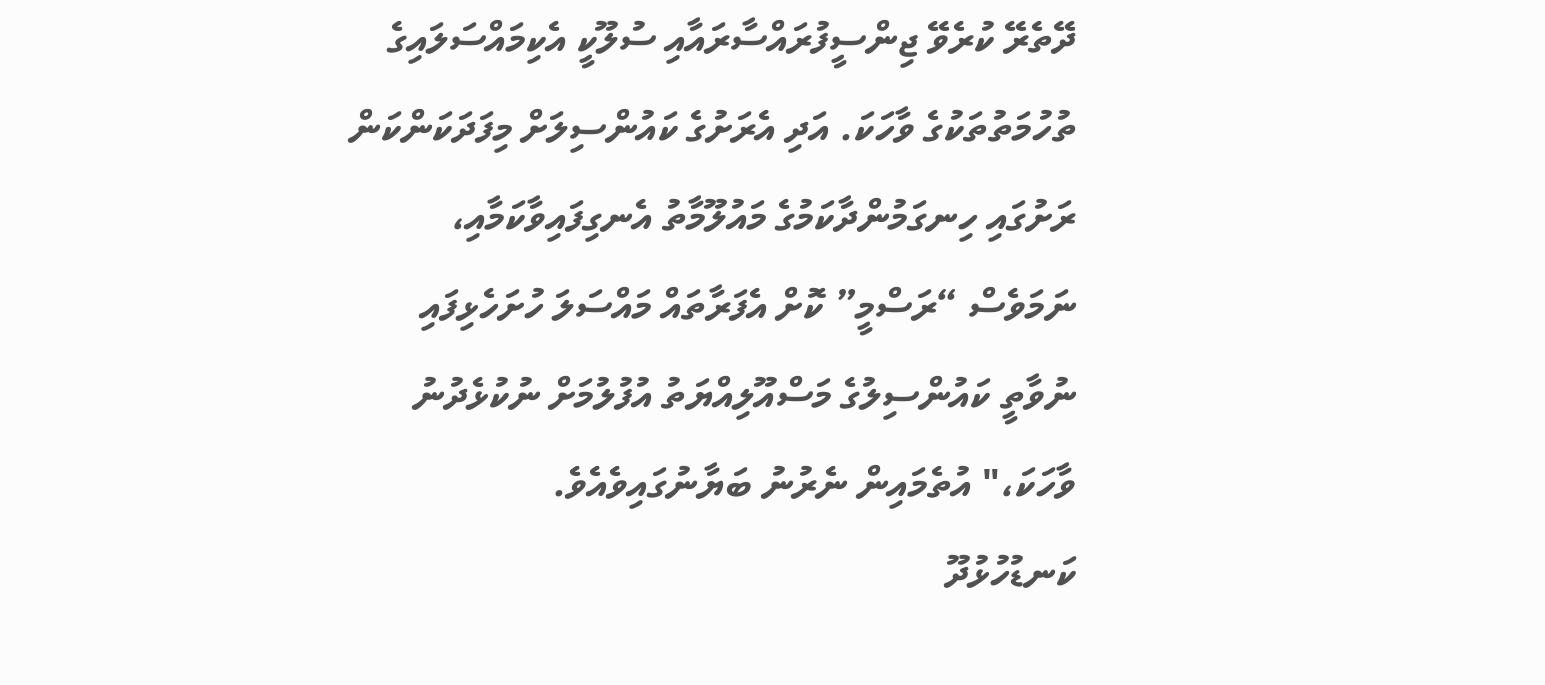ދޭތެރޭ ކުރެވޭ ޖިންސީފުރައްސާރައާއި ސުލޫކީ އެކިމައްސަލައިގެ ތުހުމަތުތަކުގެ ވާހަކަ. އަދި އެރަށުގެ ކައުންސިލަށް މިފަދަކަންކަން ރަށުގައި ހިނގަމުންދާކަމުގެ މައުލޫމާތު އެނގިފައިވާކަމާއި، ނަމަވެސް “ރަސްމީ” ކޮށް އެފަރާތައް މައްސަލަ ހުށަހެޅިފައި ނުވާތީ ކައުންސިލުގެ މަސްއޫލިއްޔަތު އުފުލުމަށް ނުކުޅެދުނު ވާހަކަ،" އުތެމައިން ނެރުނު ބަޔާނުގައިވެއެވެ.
ކަނޑުހުޅުދޫ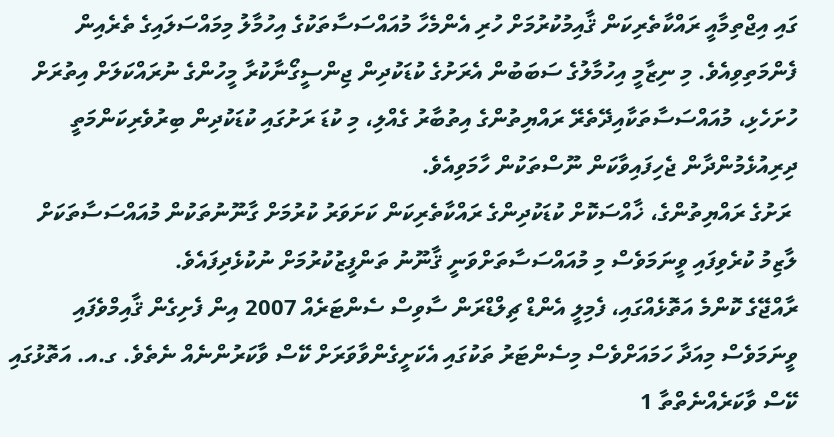ގައި އިޖްތިމާއީ ރައްކާތެރިކަން ޤާއިމުކުރުމަށް ހުރި އެންމެހާ މުއައްސަސާތަކުގެ އިހުމާލު މިމައްސަލައިގެ ތެރެއިން ފެންމަތިވިއެވެ. މި ނިޒާމީ އިހުމާލުގެ ސަބަބުން އެރަށުގެ ކުޑަކުދިން ޖިންސީގޯނާކުރާ މީހުންގެ ނުރައްކަލަށް އިތުރަށް ހުށަހެޅި، މުއައްސަސާތަކާއިދޭތެރޭ ރައްޔިތުންގެ އިތުބާރު ގެއްލި، މި ކުޑަ ރަށުގައި ކުޑަކުދިން ބިރުވެރިކަންމަތީ ދިރިއުޅެމުންދާން ޖެހިފައިވާކަން ނޫސްތަކުން ހާމަވިއެވެ.
 ރަށުގެ ރައްޔިތުންގެ، ޚާއްސަކޮށް ކުޑަކުދިންގެ ރައްކާތެރިކަން ކަށަވަރު ކުރުމަށް ގާނޫނުތަކުން މުއައްސަސާތަކަށް ލާޒިމު ކުރެވިފައި ވީނަމަވެސް މި މުއައްސަސާތަށްވަނީ ޤާނޫނު ތަންފީޒުކުރުމަށް ނުކުޅެދިފައެވެ.
ރާއްޖޭގެ ކޮންމެ އަތޮޅެއްގައި، ފެމިލީ އެންޑް ޗިލްޑްރަން ސާވިސް ސެންޓަރެއް 2007 އިން ފެށިގެން ޤާއިމްވެފައި ވީނަމަވެސް މިއަދާ ހަމައަށްވެސް މިސެންޓަރު ތަކުގައި އެކަށީގެންވާވަރަށް ކޭސް ވާކަރުންނެއް ނެތެވެ. ގ.އ. އަތޮޅުގައި ކޭސް ވާކަރެއްނެތްތާ 1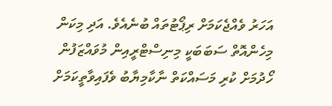އަހަރު ވެއްޖެކަމަށް ރިޕޯޓުތައް ބުނެއެވެ. އަދި މިކަން މިހެންއޮތް ސަބަބަކީ މިނިސްޓްރީއިން މުވައްޒަފުން ހޯދުމަށް ކުރި މަސައްކަތް ނާކާމިޔާބު ވެފައިވާތީކަމަށް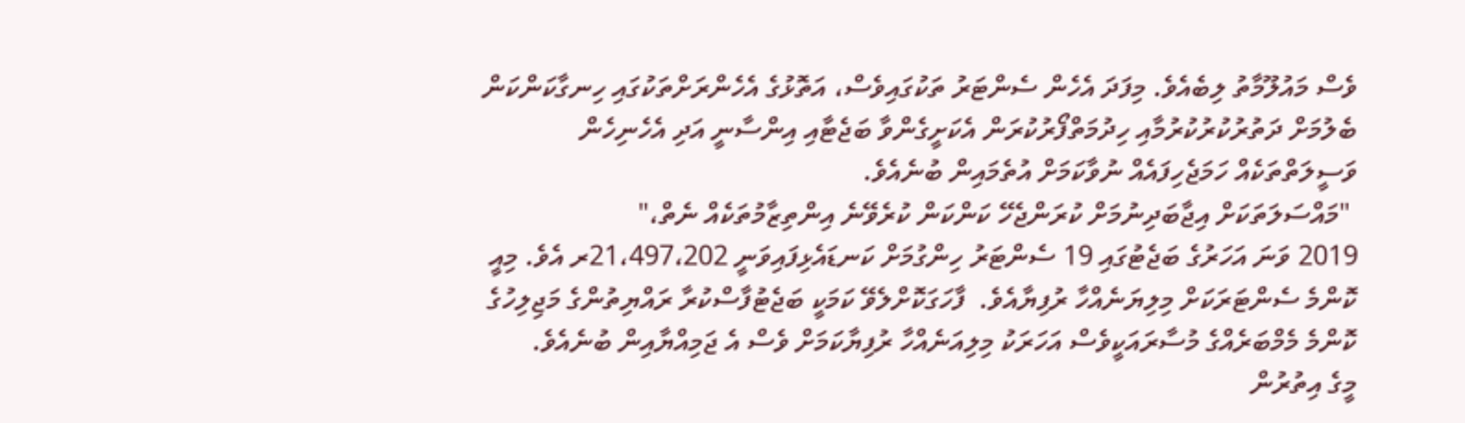ވެސް މައުލޫމާތު ލިބެއެވެ. މިފަދަ އެހެން ސެންޓަރު ތަކުގައިވެސް، އަތޮޅުގެ އެހެންރަށްތަކުގައި ހިނގާކަންކަން ބެލުމަށް ދަތުރުކުރުކުރުމާއި ހިދުމަތްފޯރުކުރަން އެކަށީގެންވާ ބަޖެޓާއި އިންސާނީ އަދި އެހެނިހެން ވަސީލަތްތަކެއް ހަމަޖެހިފައެއް ނުވާކަމަށް އުތެމައިން ބުނެއެވެ.
 "މައްސަލަތަކަށް އިޖާބަދިނުމަށް ކުރަންޖެހޭ ކަންކަން ކުރެވޭނެ އިންތިޒާމުތަކެއް ނެތް،"
2019 ވަނަ އަހަރުގެ ބަޖެޓުގައި 19 ސެންޓަރު ހިންގުމަށް ކަނޑައެޅިފައިވަނީ 21،497،202ރ އެވެ. މިއީ ކޮންމެ ސެންޓަރަކަށް މިލިޔަނެއްހާ ރުފިޔާއެވެ.  ފާހަގަކޮށްލެވޭ ކަމަކީ ބަޖެޓުފާސްކުރާ ރައްޔިތުންގެ މަޖިލިހުގެ ކޮންމެ މެމްބަރެއްގެ މުސާރައަކީވެސް އަހަރަކު މިލިއަނެއްހާ ރުފިޔާކަމަށް ވެސް އެ ޖަމިއްޔާއިން ބުނެއެވެ.
މީގެ އިތުރުން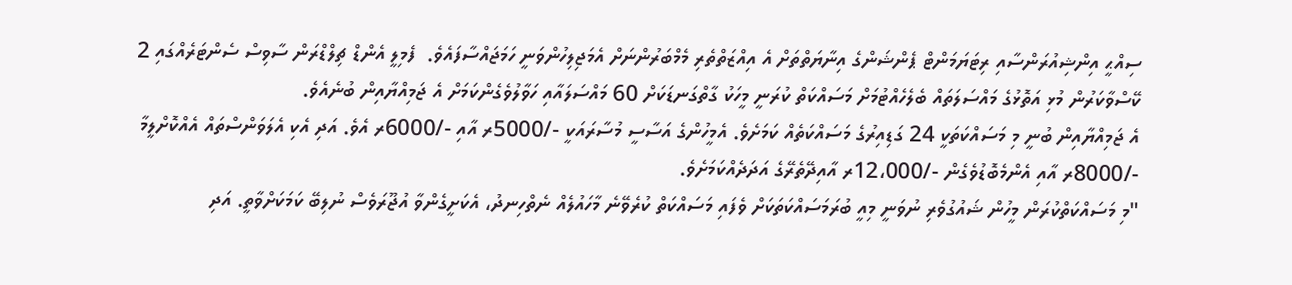ސިއްޙީ އިންޝިއުރަންސާއި ރިޓަޔަމަންޓް ޕެންޝަންގެ އިނާޔަތްތަށް އެ އިއްޒަތްތެރި މެމްބަރުންނަށް އެމަޖިލިހުންވަނީ ހަމަޖައްސާފައެވެ.  ފެމިލީ އެންޑް ޗިލްޑްރަން ސާވިސް ސެންޓަރެއްގައި 2 ކޭސްވާކަރުން މުޅި އަތޮޅުގެ މައްސަލަތައް ބެލެހެއްޓުމަށް މަސައްކަތް ކުރަނީ މީހަކު ގާތްގަނޑަކަށް 60 މައްސަލައާއި ހަވާލުވެގެންކަމަށް އެ ޖަމިއްޔާއިން ބުނެއެވެ.
އެ ޖަމިއްޔާއިން ބުނީ މި މަސައްކަތަކީ 24 ގަޑިއިރުގެ މަސައްކަތެއް ކަމަށެވެ. އެމީހުންގެ އަސާސީ މުސާރައަކީ -/5000ރ އާއި -/6000ރ އެވެ. އަދި އެކި އެލަވަންސްތައް އެއްކޮށްލީމާ -/8000ރ އާއި އެންމެބޮޑުވެގެން -/12،000ރ އާއިދޭތެރޭގެ އަދަދެއްކަމަށެވެ.
"މި މަސައްކަތްކުރަން މީހުން ޝައުގުވެރި ނުވަނީ މިއީ ބުރަމަސައްކަތަކަށް ވެފައި މަސައްކަތް ކުރެވޭނެ މާހައުލެއް ނެތްހިނދު، އެކަށީގެންވާ އުޖޫރަވެސް ނުލިބޭ ކަމަކަށްވާތީ. އަދި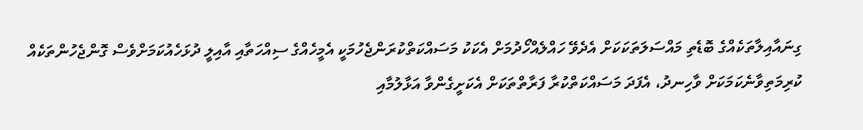ގިނައާއިލާތަކެއްގެ ބޮޑެތި މައްސަލަތަކަކަށް އެދެވޭ ހައްލެއްހޯދުމަށް އެކަކު މަސައްކަތްކުރަންޖެހުމަކީ އެމީހެއްގެ ސިއްހަތާއި އާއިލީ ދުޅަހެއުކަމަށްވެސް ގޮންޖެހުންތަކެއް ކުރިމަތިވާނެކަމަކަށް ވާހިނދު، އެފަދަ މަސައްކަތްކުރާ ފަރާތްތަކަށް އެކަށީގެންވާ އަޅާލުމާއި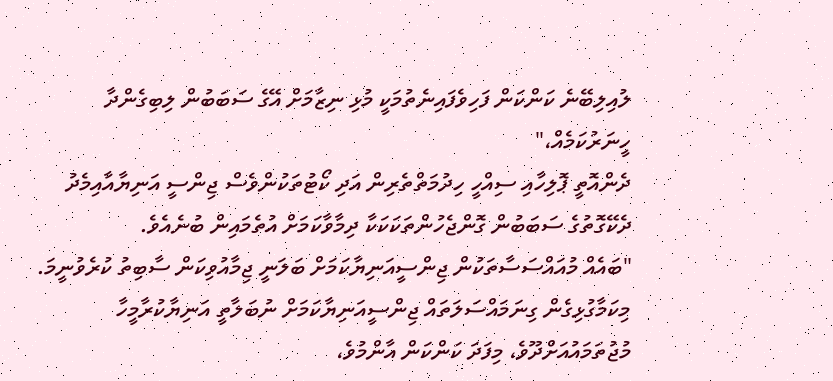ލުއިލިބޭނެ ކަންކަން ފަހިވެފައިނެތުމަކީ މުޅި ނިޒާމަށް އޭގެ ސަބަބުން ލިބިގެންދާ ހީނަރުކަމެއް،"
ދެންއޮތީ ޕޮލިހާއި ސިއްހީ ހިދުމަތްތެރިން އަދި ކޯޓުތަކުންވެސް ޖިންސީ އަނިޔާއާއިމެދު ދެކޭގޮތުގެ ސަބަބުން ގޮންޖެހުންތަކަކަކާ ދިމާވާކަމަށް އުތެމައިން ބުނެއެވެ.
"ބައެއް މުއައްސަސާތަކުން ޖިންސީއަނިޔާކަމަށް ބަލަނީ ޖިމާއުވިކަން ސާބިތު ކުރެވުނީމަ. މިކަމާގުޅިގެން ގިނަމައްސަލަތައް ޖިންސީއަނިޔާކަމަށް ނުބަލާތީ އަނިޔާކުރާމީހާ މުޖުތަމައުއަށްދޫވެ، މިފަދަ ކަންކަން އާންމުވެ،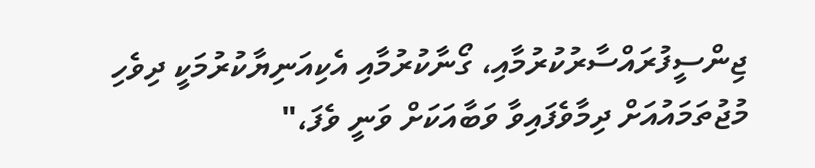ޖިންސީފުރައްސާރުކުރުމާއި، ގޯނާކުރުމާއި އެކިއަނިޔާކުރުމަކީ ދިވެހި މުޖުތަމައުއަށް ދިމާވެފައިވާ ވަބާއަކަށް ވަނީ ވެފަ،"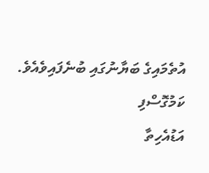އުތެމައިގެ ބަޔާނުގައި ބުނެފައިވެއެވެ.
ކަމުގޮސްފި
އަޑުއެހިތާ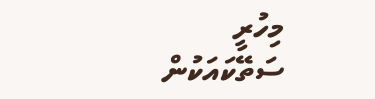މިހުރީ
ސަތޭކައަކުން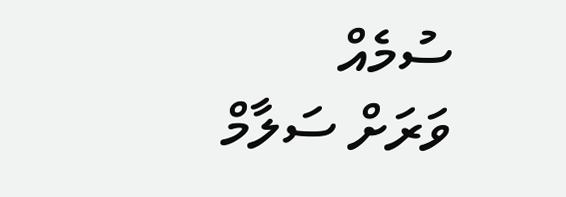ސުމެއް
ވަރަށް ސަލާމް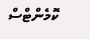ކޮމެންޓްސް